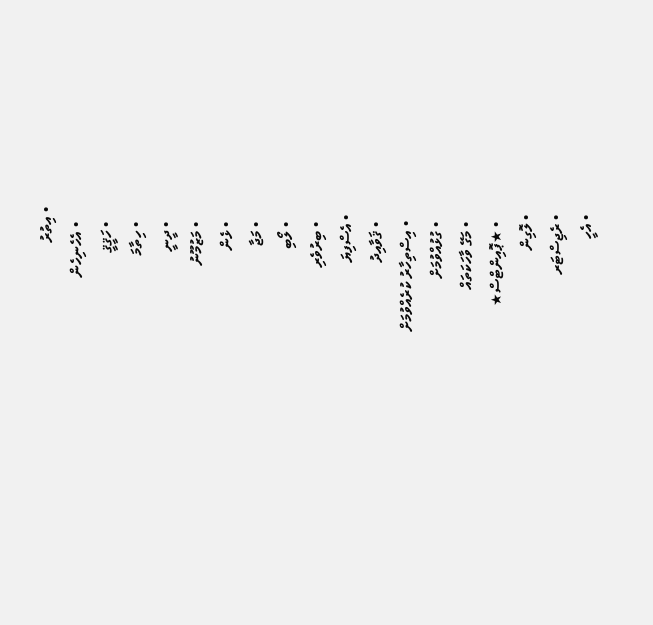• އިތުރު
    • އެހެނިހެން
    • ހަޤީޤީ
    • ހިތާމަ
    • ދީނީ
    • މަޒުމޫނު
    • ޅެން
    • މަޖާ
    • ލޯބި
    • ބިރުވެރި
  • އެސްފިޔަ
    • ޤަވާއިދު
    • އިސްތިހާރު ކުރެއްވުމަށް
    • ގުޅުއްވުމަށް
    • މަގޭ ވާހަކަތައް
    • ★ޕޮއިންޓްސް★
  • ލޮގިން
  • ރެޖިސްޓަރ
  • އެހީ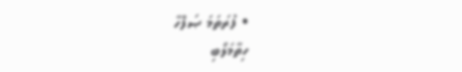• ފުރަތަމަ ޞަފްހާ
ހިތާމަލޯބި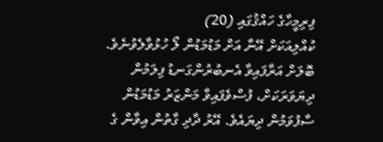ފިރިމީހާގެ ހައްޤުގައި (20)
ކުއްލިއަކަށް އޭނާ އަށް މަޑުމަޑުން ލޯ ހުޅުވާލެވުނެވެ. ބޮލަށް އަރާފައިވާ އެނބުރުންގަނޑު ފިލަމުން ދިޔަވަރަކަށް، ފުސްވެފައިވާ މަންޒަރު މަޑުމަޑުން ސާފުވަމުން ދިޔައެވެ. އޭރު ދާދި ގާތުން އިވާން ގެ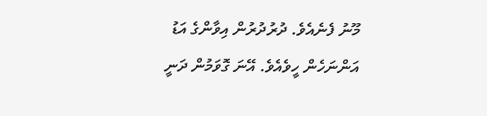މޫނު ފެނެއެވެ. ދުރުދުރުން އިވާންގެ އަޑު އަންނަހެން ހީވެއެވެ. އޭނަ ގޮވަމުން ދަނީ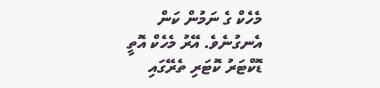މެހެކް ގެ ނަމުން ކަން އެނގުނެވެ. އޭރު މެހެކް އޮތީ ޑޮކްޓަރު ކޮޓަރި ތެރޭގައި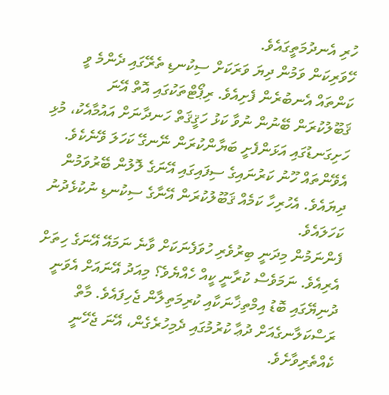ހުރި އެނދުމަތީގައެވެ.
ހޭވަރިކަން ވަމުން ދިޔަ ވަރަކަށް ސިކުނޑި ތެރޭގައި ދެންމެ ވީ ކަންތައް އެނބުރެން ފެށިއެވެ. ރިޕޯޓްތަކުގައި އޮތް އޭނަ ޤަބޫލުކުރަން ބޭނުން ނުވާ ކަޅު ހަޤީޤަތް ހަނދާނަށް އައުމާއެކު، މުޅި ހަށިގަނޑުގައި އަޅަންފެށީ ބަޔާންކުރަން ނޭނގޭ ކަހަލަ ވޭނެކެވެ. އެވޭންތައް ހޫނު ކަރުނައިގެ ސިފައިގައި އޭނަގެ ލޮލުން ބޭރުވަމުން ދިޔައެވެ. އެހުރިހާ ކަމެއް ޤަބޫލުކުރަން އޭނާގެ ސިކުނޑި ނުކުޅެދުނު ކަހަލައެވެ.
ފެންނަމުން މިދަނީ ބިރުވެރި ހުވަފެނަކަށް ވާނެ ނަމައޭ އޭނަގެ ހިތަށް އެރިއެވެ. ނަމަވެސް ކުރާނީ ކީއް ހެއްޔެވެ؟ މިއަދު އޭނައަށް އެވަނީ ދުނިޔޭގައި ބޮޑު އިމްތިޚާނަކާއި ކުރިމަތިލާން ޖެހިފައެވެ. މާތް ރަސްކަލާނގެއަށް ދުޢާ ކުރުމުގައި ދެމިހުރެގެން، އޭނަ ޖެހޭނީ ކެއްތެރިވާށެވެ.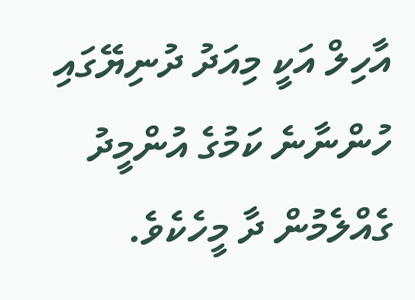އާހިލް އަކީ މިއަދު ދުނިޔޭގައި ހުންނާނެ ކަމުގެ އުންމީދު ގެއްލެމުން ދާ މީހެކެވެ.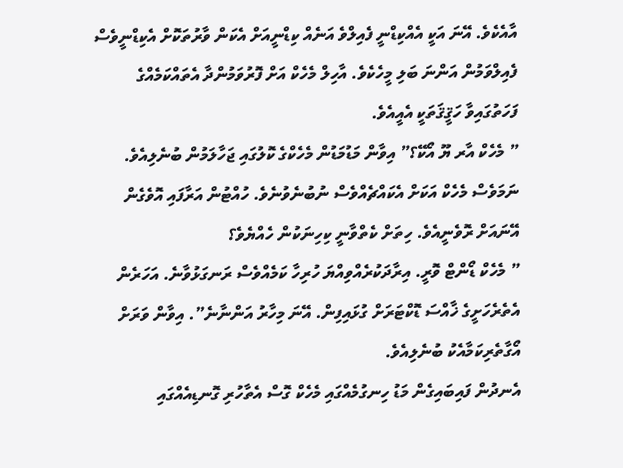އާއެކެވެ. އޭނަ އަކީ އެއްކިޑްނީ ފެއިލްވެ އަނެއް ކިޑްނީއަށް އެކަން ވާރުތަކޮށް އެކިޑްނީވެސް ފެއިލްވަމުން އަންނަ ބަލި މީހެކެވެ. އާހިލް މެހެކް އަށް ފޮރުވަމުންދާ އެތައްކަމެއްގެ ފަހަތުގައިވާ ހަޤީޤަތަކީ އެއީއެވެ.
” މެހެކް އާރ ޔޫ އޯކޭ؟” އިވާން މަޑުމަޑުން މެހެކްގެ ކޮލުގައި ޖަހާލަމުން ބުނެލިއެވެ. ނަމަވެސް މެހެކް އަކަށް އެކައްޗެއްވެސް ނުބުނެވުނެވެ. ހުއްޓުން އަރާފައި އޮވެގެން އޭނައަށް ރޮވެނީއެވެ. ހިތަށް ކެތްވާނީ ކިހިނަކުން ހެއްޔެވެ؟
” މެހެކް ޑޯންޓް ވޮރީ. އިރާދަކުރެއްވިއްޔަ ހުރިހާ ކަމެއްވެސް ރަނގަޅުވާނެ. އަހަރެން އެތެރެހަށީގެ ޚާއްސަ ޑޮކްޓަރަށް ގުޅައިފިން. އޭނަ މިހާރު އަންނާނެ”. އިވާން ވަރަށް އޯގާތެރިކަމާއެކު ބުނެލިއެވެ.
އެނދުން ފައިބައިގެން މަޑު ހިނގުމެއްގައި މެހެކް ގޮސް އެތާހުރި ގޮނޑިއެއްގައި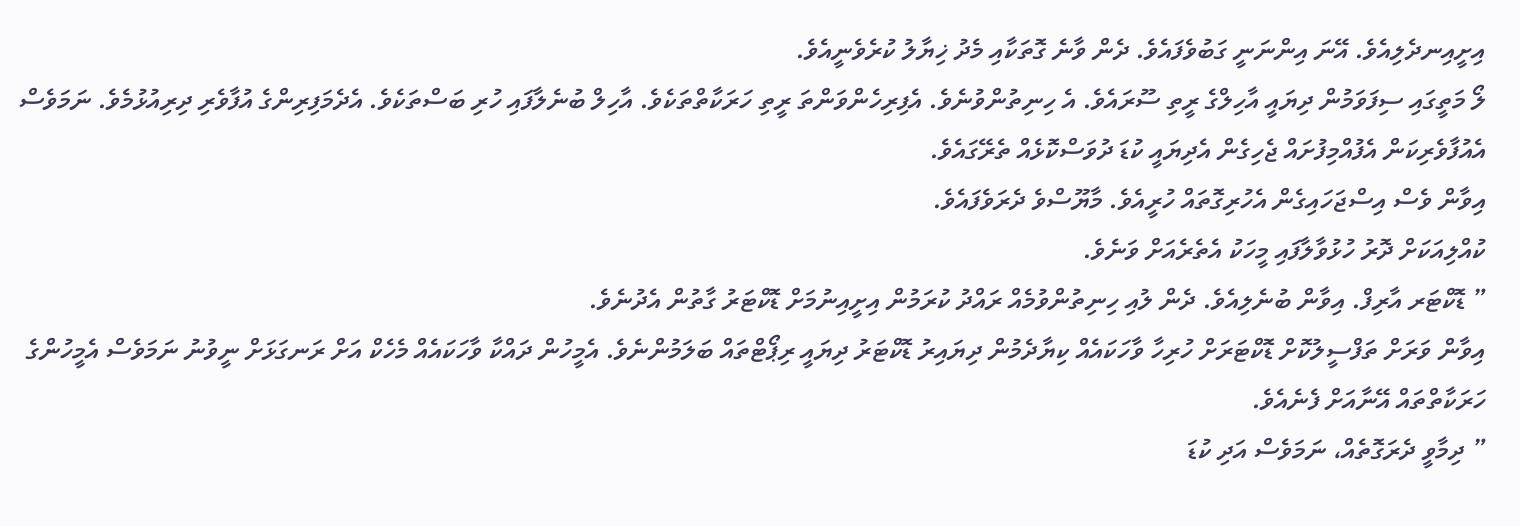އިށީއިނދެލިއެވެ. އޭނަ އިންނަނީ ގަބުވެފައެވެ. ދެން ވާނެ ގޮތަކާއި މެދު ޚިޔާލު ކުރެވެނީއެވެ.
ލޯ މަތީގައި ސިފަވަމުން ދިޔައީ އާހިލްގެ ރީތި ސޫރައެވެ. އެ ހިނިތުންވުނެވެ. އެފިރިހެންވަންތަ ރީތި ހަރަކާތްތަކެވެ. އާހިލް ބުނެލާފައި ހުރި ބަސްތަކެވެ. އެދެމަފިރިންގެ އުފާވެރި ދިރިއުޅުމެވެ. ނަމަވެސް އެއުފާވެރިކަން އެފުއްމިފުށައް ޖެހިގެން އެދިޔައީ ކުޑަ ދުވަސްކޮޅެއް ތެރޭގައެވެ.
އިވާން ވެސް އިސްޖަހައިގެން އެހުރިގޮތައް ހުރީއެވެ. މާޔޫސްވެ ދެރަވެފައެވެ.
ކުއްލިއަކަށް ދޮރު ހުޅުވާލާފައި މީހަކު އެތެރެއަށް ވަނެވެ.
” ޑޮކްޓަރ އާރިފް. އިވާން ބުނެލިއެވެ. ދެން ލުއި ހިނިތުންވުމެއް ރައްދު ކުރަމުން އިށީއިނުމަށް ޑޮކްޓަރު ގާތުން އެދުނެވެ.
އިވާން ވަރަށް ތަފްސީލުކޮށް ޑޮކްޓަރަށް ހުރިހާ ވާހަކައެއް ކިޔާދެމުން ދިޔައިރު ޑޮކްޓަރު ދިޔައީ ރިޕޯޓްތައް ބަލަމުންނެވެ. އެމީހުން ދައްކާ ވާހަކައެއް މެހެކް އަށް ރަނގަޅަށް ނީވުނު ނަމަވެސް އެމީހުންގެ ހަރަކާތްތައް އޭނާއަށް ފެނެއެވެ.
” ދިމާވީ ދެރަގޮތެއް، ނަމަވެސް އަދި ކުޑަ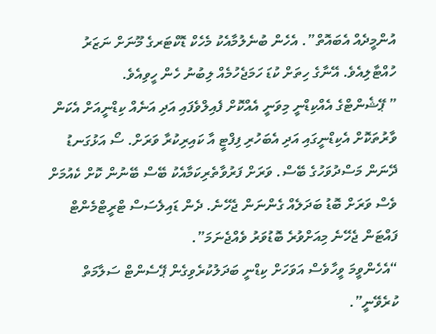އުންމީދެއް އެބައޮތް”. އެހެން ބުނެލުމާއެކު މެހެކް ޑޮކްޓަރގެ މޫނަށް ނަޒަރު ހުއްޓާލިއެވެ. އޭނާގެ ހިތަށް ކުޑަ ހަމަޖެހުމެއް ލިބުނު ހެން ހީވިއެވެ.
” ޕޭޝެންޓްގެ އެއްކިޑްނީ މިވަނީ އެއްކޮށް ފެއިލްވެފައި އަދި އަނެއް ކިޑްނީއަށް އެކަން ވާރުތަކޮށް އެކިޑްނީގައި އަދި އެބަހުރި ފިފްޓީ އާ ކައިރިކުރާ ވަރަށް. ސޯ އަޅުގަނޑު ދޭނަން މަސްދުވަހުގެ ބޭސް. ވަރަށް ފަރުވާތެރިކަމާއެކު ބޭސް ބޭނުން ކޮށް ކެއުމަށް ވެސް ވަރަށް ބޮޑު ބަދަލެއް ގެންނަން ޖެހޭނެ. ދެން ޑައިލެސަސް ޓްރީޓްމެންޓް ފައްޓަން ޖެހޭނެ މިއަށްވުރެ ބޮޑުވަރު ވެއްޖެނަމަ”.
“އެހެންވީމަ ވީހާވެސް އަވަހަށް ކިޑްނީ ބަދަލުކުރެވިގެން ޕޭސެންޓް ސަލާމަތް ކުރެވޭނީ”.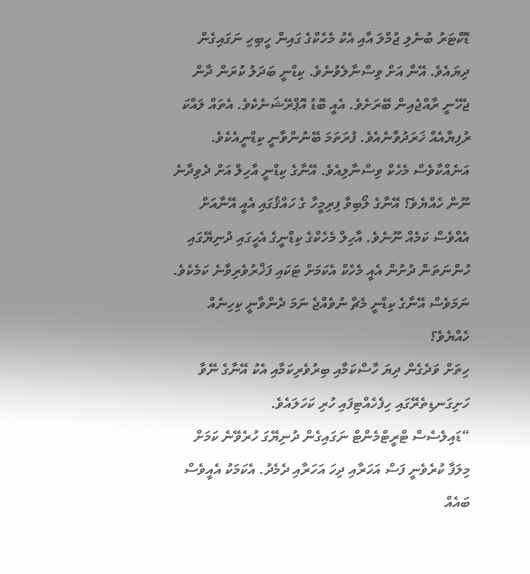ޑޮކްޓަރު ބުނެލި ޖުމްލަ އާއި އެކު މެހެކްގެ ގައިން ހީބިހި ނަގައިގެން ދިޔައެވެ. އޭނާ އަށް ވިސްނާލެވުނެވެ. ކިޑްނީ ބަދަލު ކުރަން ދާން ޖެހޭނީ ރާއްޖެއިން ބޭރަށެވެ. އެއީ ބޮޑު އޮޕްރޭޝަނެކެވެ. އެތައް ލައްކަ ރުފިޔާއެއް ޚަރަދުވާނެއެވެ. ފުރަތަމަ ބޭނުންވާނީ ކިޑްނީއެކެވެ.
އަނެއްކާވެސް މެހެކް ވިސްނާލިއެވެ. އޭނާގެ ކިޑްނީ އާހިލް އަށް ދެވިދާނެ ނޫން ހެއްޔެވެ؟ އޭނާގެ ލޯބިވާ ފިރިމީހާ ގެ ހައްޤުގައި އެއީ އޭނާއަށް އެއްވެސް ކަމެއް ނޫނެވެ. އާހިލް މެހެކްގެ ކިޑްނީގެ އެހީގައި ދުނިޔޭގައި ހުންނަތަން ދުށުން އެއީ މެހެކް އެކަމަށް ޓަކައި ފަޚްރުވެރިވާނެ ކަމެކެވެ. ނަމަވެސް އޭނާގެ ކިޑްނީ މެޗް ނުވެއްޖެ ނަމަ ދެންވާނީ ކިހިނެއް ހެއްޔެވެ؟
ހިތަށް ވަދެގެން ދިޔަ ހާސްކަމާއި ބިރުވެރިކަމާއި އެކު އޭނާގެ ނޭވާ ހަށިގަނޑިތެރޭގައި ހިފެހެއްޓިފައި ހުރި ކަހަލައެވެ.
“ޑައިލެސެސް ޓްރީޓްމެންޓް ނަގައިގެން ދުނިޔޭގަ ހުރެވޭނެ ކަމަށް މިލަފާ ކުރެވެނީ ފަސް އަހަރާއި ދިހަ އަހަރާއި ދެމެދު. އެކަމަކު އެއީވެސް ބައެއް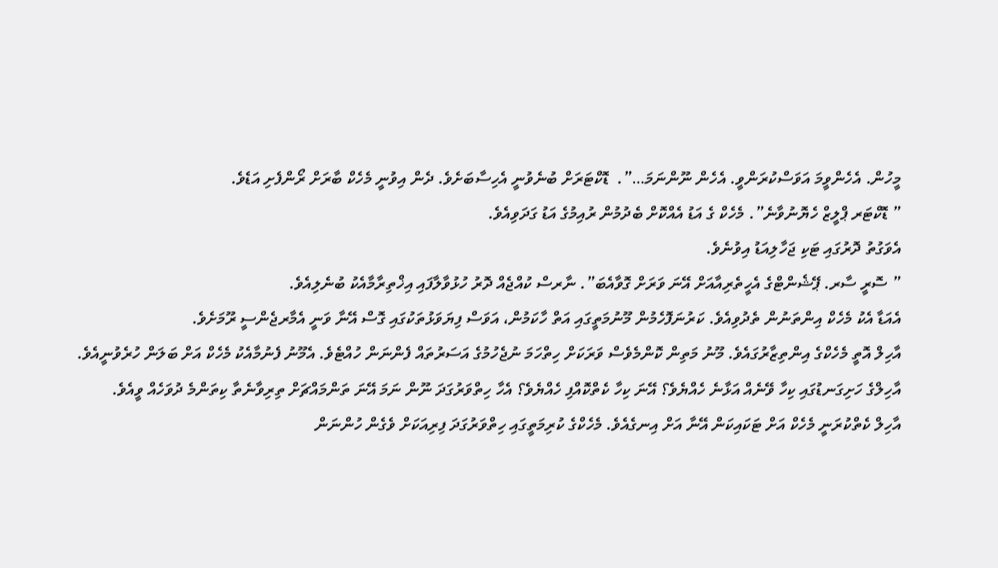މީހުން. އެހެންވީމަ އަވަސްކުރަންވީ. އެހެން ނޫންނަމަ…”.  ޑޮކްޓަރަށް ބުނެވުނީ އެހިސާބަށެވެ. ދެން އިވުނީ މެހެކް ބާރަށް ރޯންފެށި އަޑެވެ.
” ޑޮކްޓަރ ޕްލީޒް ހެޔޮނުވާނެ”. މެހެކް ގެ އަޑު އެއްކޮށް ބެދުމުން ރުއިމުގެ އަޑު ގަދަވިއެވެ.
އެވަގުތު ދޮރުގައި ޓަކި ޖަހާލިއަޑު އިވުނެވެ.
” ސޮރީ ސާރ. ޕޭޝެންޓްގެ އެހީތެރިއާއަށް އޭނަ ވަރަށް ގޮވާއެބަ”. ނާރސް ކުއްޖެއް ދޮރު ހުޅުވާލާފައި އިޚްތިރާމާއެކު ބުނެލިއެވެ.
އެއަޑާ އެކު މެހެކް އިންތަނުން ތެދުވިއެވެ. ކަރުނަފޮހެމުން މޫނުމަތީގައި އަތް ހާކަމުން، އަވަސް ފިޔަވަޅުތަކުގައި ގޮސް އޭނާ ވަނީ އެމާރޖެންސީ ރޫމަށެވެ.
އާހިލް އޮތީ މެހެކްގެ އިންތިޒާރުގައެވެ. މޫނު މަތިން ކޮންމެވެސް ވަރަކަށް ހިތްހަމަ ނުޖެހުމުގެ އަސަރުތައް ފެންނަން ހުއްޓެވެ. އެމޫނު ފެނުމާއެކު މެހެކް އަށް ބަލަން ހުރެވުނީއެވެ.
އާހިލްގެ ހަށިގަނޑުގައި ކިހާ ވޭނެއް އަޅާނެ ހެއްޔެވެ؟ އޭނަ ކިހާ ކެތްކޮއްފި ހެއްޔެވެ؟ އެހާ ހިތްވަރުގަދަ ނޫން ނަމަ އޭނަ ތަންމައްޗަށް ތިރިވާނެތާ ކިތަންމެ ދުވަހެއް ވީއެވެ.
އާހިލް ކެތްކުރަނީ މެހެކް އަށް ޓަކައިކަން އޭނާ އަށް އިނގެއެވެ. މެހެކްގެ ކުރިމަތީގައި ހިތްވަރުގަދަ ފިރިއަކަށް ވެގެން ހުންނަން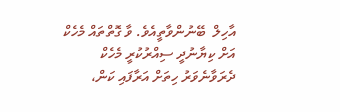އާހިލް  ބޭނުންވާތީއެވެ. ވާ ގޮތްތައް މެހެކް އަށް ކިޔާނުދީ ސިއްރުކުރީ މެހެކް ދެރަވާނެވަރު ހިތަށް އަރާފައި ކަން،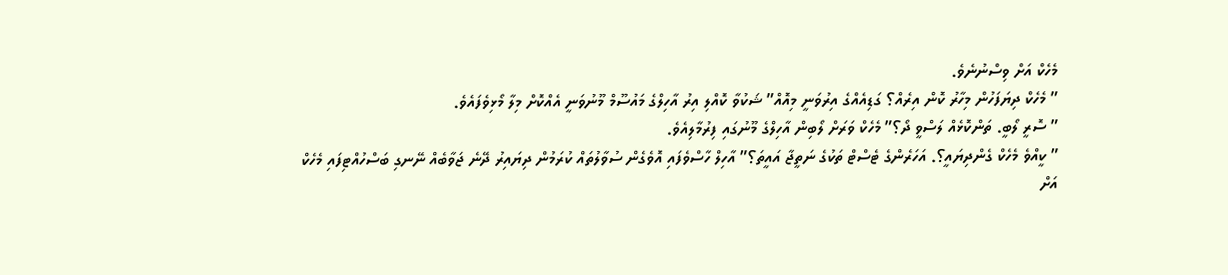މެހެކް އަށް ވިސްނުނެވެ.
” މެހެކް ދިޔަފަހުން މިހާރު ކޮން އިރެއް؟ ގަޑިއެއްގެ އިރުވަނީ މިއޮއް” ޝަކުވާ ކޮއްލި އިރު އާހިލްގެ މައުސޫމް މޫނުވަނީ އެއްކޮށް މިލާ މޯޅިވެފައެވެ.
” ސޮރީ ލޯބީ. ތަންކޮޅެއް ލަސްވީ ދޯ؟” މެހެކް ވަރަށް ލޯބިން އާހިލްގެ މޫނުގައި ފިރުމާލިއެވެ.
” ކީއްވެ މެހެކް ގެންދިޔައީ؟. އަހަރެންގެ ޓެސްޓް ތަކުގެ ނަތީޖާ އައީތަ؟” އާހިލް ހާސްވެފައި އޮވެގެން ސުވާލުތައް ކުރަމުން ދިޔައިރު ދޭނެ ޖަވާބެއް ނޭނގި ބަސްހުއްޓިފައި މެހެކް އަށް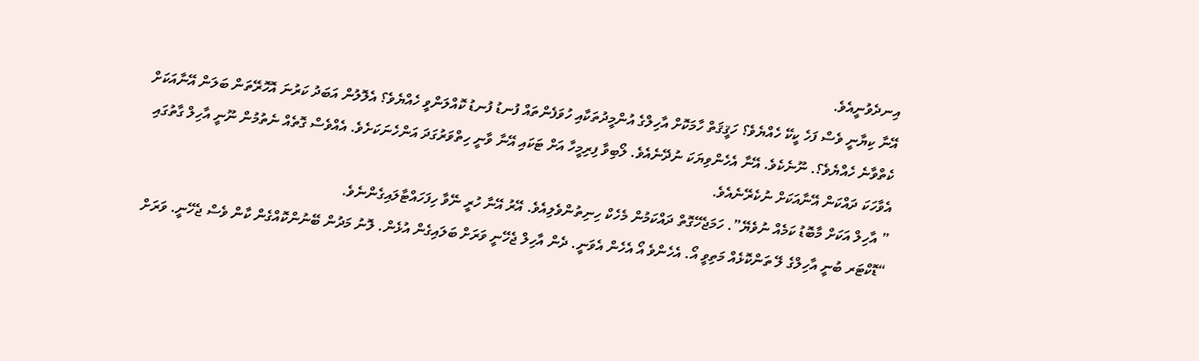އިނދެވުނީއެވެ.
އޭނާ ކިޔާނީ ވެސް ފަހެ ކީކޭ ހެއްޔެވެ؟ ހަޤީޤަތް ހާމަކޮށް އާހިލްގެ އުންމީދުތަކާއި ހުވަފެންތައް ފުނޑު ފުނޑު ކޮއްލަންވީ ހެއްޔެވެ؟ އެލޮލުން އަބަދު ކަރުނަ އޮހޮރޭތަން ބަލަން އޭނާއަކަށް ކެތްވާނެ ހެއްޔެވެ؟. ނޫނެކެވެ. އޭނާ އެހެންވިޔަކަ ނުދޭނެއެވެ. ލޯބިވާ ފިރިމީހާ އަށް ޓަކައި އޭނާ ވާނީ ހިތްވަރުގަދަ އަންހެނަކަށެވެ. އެއްވެސް ގޮތެއް ނެތުމުން ނޫނީ އާހިލް ގާތުގައި އެވާހަކަ ދައްކަން އޭނާއަކަށް ނުކެރޭނެއެވެ.
” އާހިލް އަކަށް މާބޮޑު ކަމެއް ނުވެޔޭ”. ހަމަޖެހޭގޮތް ދައްކަމުން މެހެކް ހިނިތުންވެލިއެވެ. އޭރު އޭނާ ހުރީ ނޭވާ ހިފަހައްޓާލައިގެންނެވެ.
“ޑޮކްޓަރ ބުނީ އާހިލްގެ ލޭ ތަންކޮޅެއް މަތިވީ އޯ. އެހެންވެ އޯ އެހެން އެވަނީ. ދެން އާހިލް ޖެހޭނީ ވަރަށް ބަލައިގެން އުޅެން. ލޮނު މަދުން ބޭނުންކޮއްގެން ކާން ވެސް ޖެހޭނީ. ވަރަށް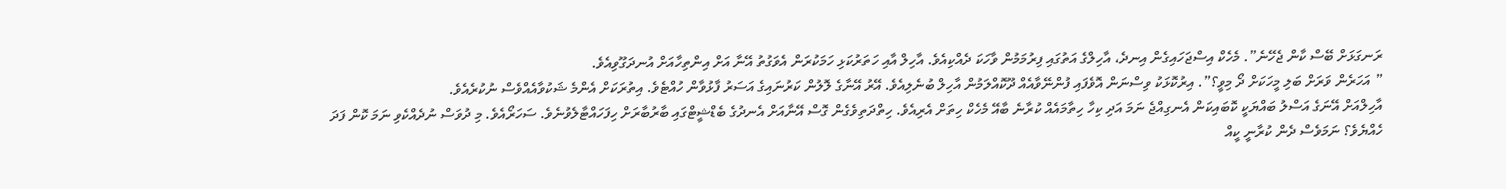ރަނގަޅަށް ބޭސް ކާން ޖެހޭނެ”. މެހެކް އިސްޖަހައިގެން އިނދެ، އާހިލްގެ އަތުގައި ފިރުމަމުން ވާހަކަ ދެއްކިއެވެ. އާހިލް އާއި ހަތަރުކަޅި ހަމަކުރަން އެވަގުތު އޭނާ އަށް އިންތިހާއަށް އުނދަގޫވިއެވެ.
” އަހަރެން ވަރަށް ބަލި މީހަކަށް ދޯ މިވީ؟”. އިރުކޮޅަކު ވިސްނަން އޮވެފައި ފުންނޭވާއެއް ދޫކޮއްލަމުން އާހިލް ބުނެލިއެވެ. އޭރު އޭނާގެ ލޮލުން ކަރުނައިގެ އަސަރު ފާޅުވާން ހުއްޓެވެ. އިތުރަކަށް އެންމެ ޝަކުވާއެއްވެސް ނުކުރެއެވެ.
އާހިލްއަށް އޭނަގެ އަސްލު ބައްޔަކީ ކޮބައިކަން އެނގިއްޖެ ނަމަ އަދި ކިހާ ހިތާމައެއް ކުރާނެ ބާއޭ މެހެކް ހިތަށް އެރިއެވެ. ހިތްދަތިވެގެން ގޮސް އޭނާއަށް އެނދުގެ ބެޑްޝީޓްގައި ބާރުބާރަށް ހިފަހައްޓާލެވުނެވެ. ސަހަރޯއެވެ. މި ދުވަސް ނުދެއްކެވި ނަމަ ކޮން ފަދަ ހެއްޔެވެ؟ ނަމަވެސް ދެން ކުރާނީ ކީއް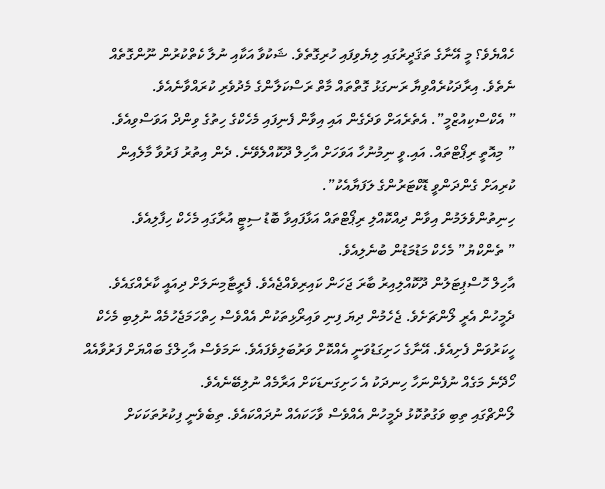ހެއްޔެވެ؟ މީ އޭނާގެ ތަޤަދީރުގައި ލިޔެވިފައި ހުރިގޮތެވެ. ޝަކުވާ އަކާއި ނުލާ ކެތްކުރުން ނޫންގޮތެއް ނެތެވެ. އިރާދަކުރެއްވިޔާ ރަނގަޅު ގޮތްތައް މާތް ރަސްކަލާންގެ މެދުވެރި ކުރައްވާނެއެވެ.
” އެކްސްކިއުޒްމީ”. އެތެރެއަށް ވަދެގެން އައި އިވާން ފެނިފައި މެހެކްގެ ހިތުގެ ވިންދް އަވަސްވިއެވެ.
” މިއޮތީ ރިޕޯޓްތައް. އައި.ވީ ނިމުނުހާ އަވަހަށް އާހިލް ދޫކޮއްލެވޭނެ. ދެން އިތުރު ފަރުވާ މާލެއިން ކުރިއަށް ގެންދަންވީ ޑޮކްޓަރުންގެ ލަފަޔާއެކު”.
ހިނިތުންވެލަމުން އިވާން ދިއްކޮއްލި ރިޕޯޓްތައް އަޅާފައިވާ ބޮޑު ސިޓީ އުރާގައި މެހެކް ހިފާލިއެވެ.
” ތެންކްޔު” މެހެކް މަޑުމަޑުން ބުނެލިއެވެ.
އާހިލް ހޮސްޕިޓަލުން ދޫކޮއްލިއިރު ބާރަ ޖަހަން ކައިރިވެއްޖެއެވެ. ފެރީޓާމިނަލަށް ދިއައީ ކާރެއްގައެވެ.
ދެމީހުން އެރީ ލޯންޗަށެވެ. ޖެހެމުން ދިޔަ ފިނި ވައިރޯޅިތަކުން އެއްވެސް ހިތްހަމަޖެހުމެއް ނުލިބި މެހެކް ހީކަރުވަން ފެށިއެވެ. އޭނާގެ ހަށިގަޑުވަނީ އެއްކޮށް ވަރުބަލިވެފައެވެ. ނަމަވެސް އާހިލްގެ ބައްޔަށް ފަރުވާއެއް ހޯދޭނެ މަގެއް ނުފެންނަހާ ހިނދަކު އެ ހަށިގަނޑަކަށް އަރާމެއް ނުލިބޭނެއެވެ.
ލޯންޗްގައި ތިބި ވަގުތުކޮޅު ދެމީހުން އެއްވެސް ވާހަކައެއް ނުދައްކައެވެ. ތިބެވެނީ ފިކުރުތަކަކަށް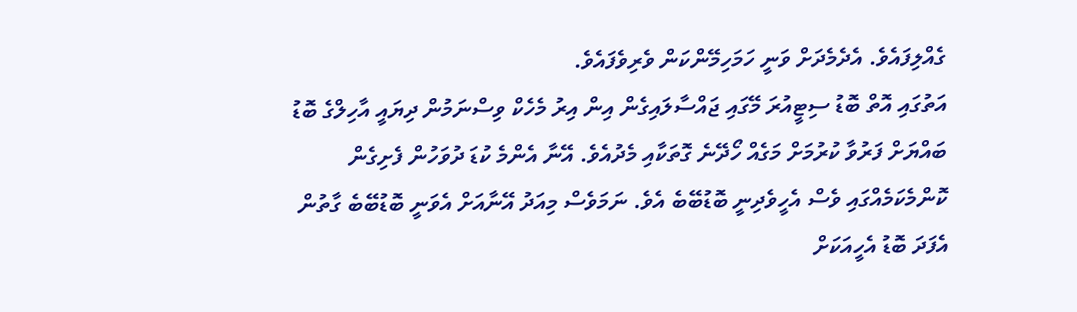ގެއްލިފައެވެ. އެދެމެދަށް ވަނީ ހަމަހިމޭންކަން ވެރިވެފައެވެ.
އަތުގައި އޮތް ބޮޑު ސިޓީއުރަ މޭގައި ޖައްސާލައިގެން އިން އިރު މެހެކް ވިސްނަމުން ދިޔައީ އާހިލްގެ ބޮޑު ބައްޔަށް ފަރުވާ ކުރުމަށް މަގެއް ހޯދޭނެ ގޮތަކާއި މެދުއެވެ. އޭނާ އެންމެ ކުޑަ ދުވަހުން ފެށިގެން ކޮންމެކަމެއްގައި ވެސް އެހީވެދިނީ ބޮޑުބޭބެ އެވެ. ނަމަވެސް މިއަދު އޭނާއަށް އެވަނީ ބޮޑުބޭބެ ގާތުން އެފަދަ ބޮޑު އެހީއަކަށް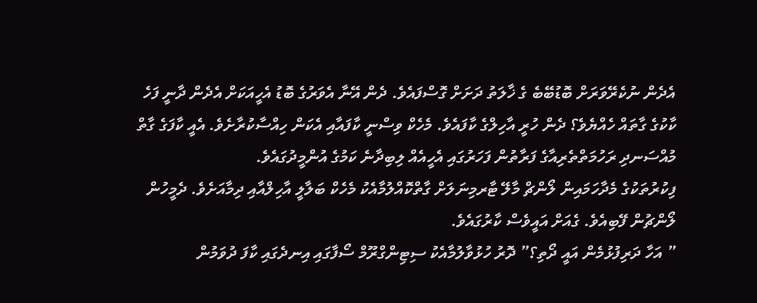އެދެން ނުކެރޭވަރަށް ބޮޑުބޭބެ ގެ ޚާލަތު ދަށަށް ގޮސްފައެވެ. ދެން އޭނާ އެވަރުގެ ބޮޑު އެހީއަކަށް އެދެން ދާނީ ފަހެ ކާކުގެ ގާތައް ހެއްޔެވެ؟ ދެން ހުރީ އާހިލްގެ ކާފައެވެ. މެހެކް ވިސްނީ ކާފައާއި އެކަން ހިއްސާކުރާށެވެ. އެއީ ކާފަގެ ގާތް މުއްސަނދި ރަހުމަތްތެރިއާގެ ފަރާތުން ފަހަރުގައި އެހީއެއް ލިބިދާނެ ކަމުގެ އުންމީދުގައެވެ.
ފިކުރުތަކުގެ މެދާހަމައިން ލޯންޗް މާލޭ ޓާރމިނަލަށް ގާތްކޮއްލުމާއެކު މެހެކް ބަލާލީ އާހިލްއާއި ދިމާއަށެވެ. ދެމީހުން ލޯންޗުން ފޭބިއެވެ. ގެއަށް އައީވެސް ކާރުގައެވެ.
” އަހާ ދަރިފުޅުމެން އައީ ދޯތި؟” ދޮރު ހުޅުވާލުމާއެކު ސިޓިންގްރޫމް ސޯފާގައި އިނދެގައި ކާފަ ދުވަމުން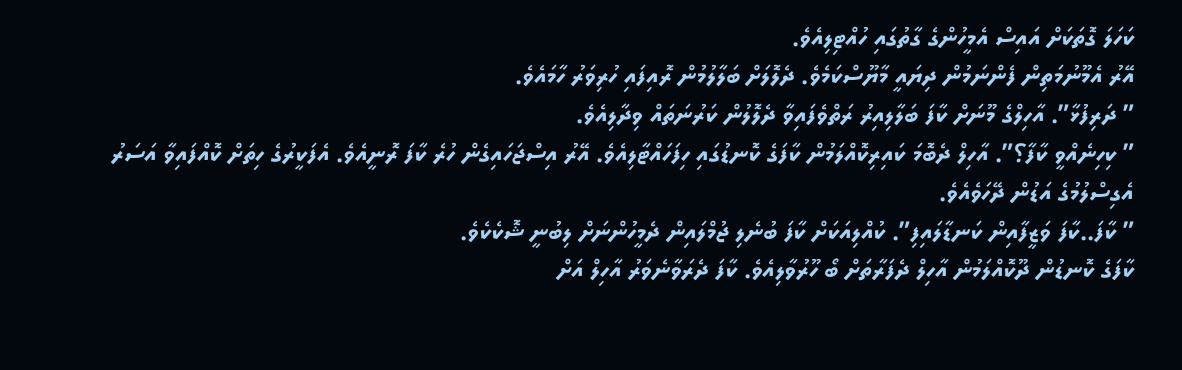ކަހަލަ ގޮތަކަށް އައިސް އެމީހުންގެ ގާތުގައި ހުއްޓިލިއެވެ.
އޭރު އެމޫނުމަތިން ފެންނަމުން ދިޔައީ މާޔޫސްކަމެވެ. ދެލޮލަށް ބަލާލުމުން ރޮއިފައި ހުރިވަރު ހާމައެވެ.
” ދަރިފުޅާ”. އާހިލްގެ މޫނަށް ކާފަ ބަލާލިއިރު ރަތްވެފައިވާ ދެލޮލުން ކަރުނަތައް ވިދާލިއެވެ.
” ކިހިނެއްވީ ކާފާ؟”. އާހިލް ދެބޮމަ ކައިރިކޮއްލަމުން ކާފަގެ ކޮނޑުގައި ހިފަހައްޓާލިއެވެ. އޭރު އިސްޖަހައިގެން ހުރެ ކާފަ ރޮނީއެވެ. އެފަކީރުގެ ހިތަށް ކޮއްފައިވާ އަސަރު އެގިސްލުމުގެ އަޑުން ދޭހަވެއެވެ.
” ކާފަ..ކާފަ ވަޒީފާއިން ކަނޑާލައިފި”. ކުއްލިއަކަށް ކާފަ ބުނެލި ޖުމްލައިން ދެމީހުންނަށް ލިބުނީ ޝޮކެކެވެ.
ކާފަގެ ކޮނޑުން ދޫކޮއްލަމުން އާހިލް ދެފަރާތަށް ބޯ ހޫރުވާލިއެވެ. ކާފަ ދެރަވާނެވަރު އާހިލް އަށް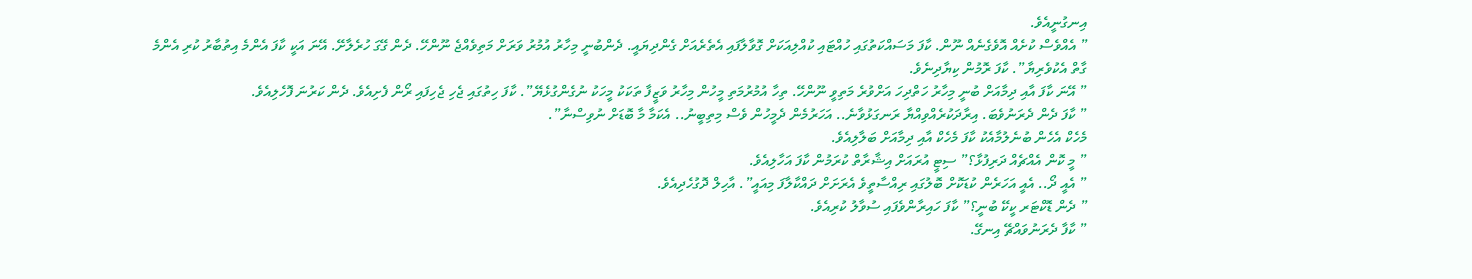އިނގުނީއެވެ.
” އެއްވެސް ކުށެއް އޮވެގެނެއް ނޫން. ކާފަ މަސައްކަތުގައި ހުއްޓައި ކުއްލިއަކަށް ގޮވާލާފައި އެތެރެއަށް ގެންދިޔައީ. ދެންބުނީ މިހާރު އުމުރު ވަރަށް މަތިވެއްޖެ ނޫންހޭ. ދެން ގޭގަ ހުރެލާށޭ. އޭނަ އަކީ ކާފަ އެންމެ އިތުބާރު ކުރި އެންމެ ގާތް އެކުވެރިޔާ”. ކާފަ ރޮމުން ކިޔާދިނެވެ.
” އޭނަ ކާފަ އާއި ދިމާއަށް ބުނީ މިހާރު ހަތްދިހަ އަށްވުރެ މަތިވީ ނޫންހޭ. ތިހާ އުމުރުމަތި މީހުން މިހާރު ވަޒީފާ ތަކަކު މީހަކު ނުގެންގުޅެޔޭ”. ކާފަ ހިތުގައި ޖެހި ޖެހިފައި ރޯން ފެށިއެވެ. ދެން ކަރުނަ ފޮހެލިއެވެ.
” ކާފަ ދެން ދެރަނުވެބަ. އިރާދަކުރެއްވިއްޔާ ރަނގަޅުވާނެ.. އަހަރުމެން ދެމީހުން ވެސް މިތިބީނު.. އެކަމާ މާ ބޮޑަށް ނުވިސްނާ”.
މެހެކް އެހެން ބުނެލުމާއެކު ކާފަ މެހެކް އާއި ދިމާއަށް ބަލާލިއެވެ.
” މީ ކޮން އެއްޗެއް ދަރިފުޅާ؟” ސިޓީ އުރައަށް އިޝާރާތް ކުރަމުން ކާފަ އަހާލިއެވެ.
” އެއީ ދޯ.. އެއީ އަހަރެން ކުޑަކޮށް ބޮލުގައި ރިއްސާތީވެ އެރަށަށް ދައްކާލާފަ މިއައީ”. އާހިލް ދޮގުހެދިއެވެ.
” ދެން ޑޮކްޓަރ ކީކޭ ބުނީ؟” ކާފަ ހައިރާންވެފައި ސުވާލު ކުރިއެވެ.
” ކާފާ ދެރަނުވައްޗޭ އިނގޭ.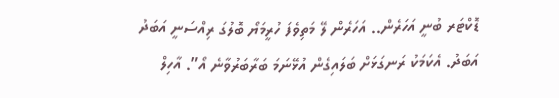ޑޮކްޓަރ ބުނީ އަހަރެން.. އަހަރެން ލޭ މަތިވެފަ ހުރީމަޔޯ ބޮލުގަ ރިއްސަނީ އަބަދު އަބަދު. އެކަމަކު ރަނގަޅަށް ބަލައިގެން އުޅޭނަމަ ބަރާބަރުވާނެ އޯ”. އާހިލް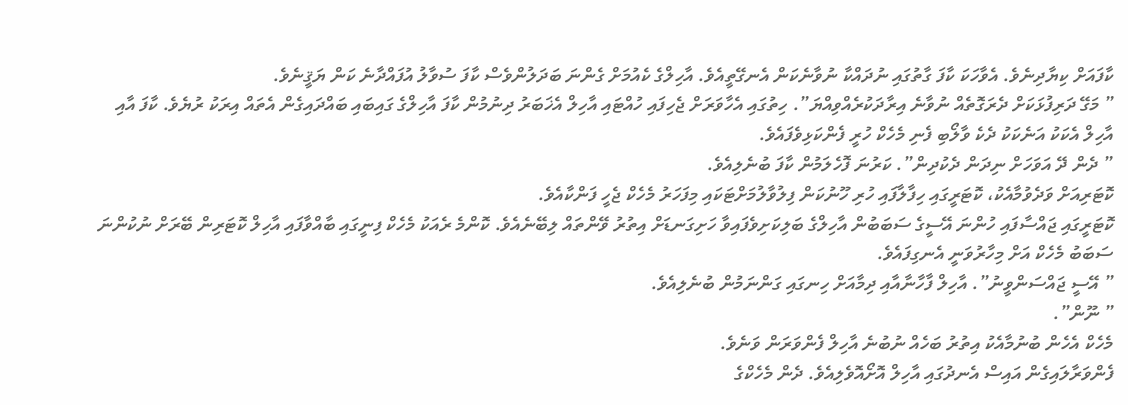ކާފައަށް ކިޔާދިނެވެ. އެވާހަކަ ކާފަ ގާތުގައި ނުދައްކާ ނުވާނެކަން އެނގޭތީއެވެ. އާހިލްގެ ކެއުމަށް ގެންނަ ބަދަލުންވެސް ކާފަ ސުވާލު އުފައްދާނެ ކަން ޔަޤީނެވެ.
” މަގޭ ދަރިފުޅަކަށް ދެރަގޮތެއް ނުވާނެ އިރާދަކުރެއްވިއްޔަ”. ހިތުގައި އެހާވަރަށް ޖެހިފައި ހުއްޓައި އާހިލް އެޚަބަރު ދިނުމުން ކާފަ އާހިލްގެ ގައިބައި ބައްދައިގެން އެތައް އިރަކު ރުޔެވެ. ކާފަ އާއި އާހިލް އެކަކު އަނެކަކު ދެކެ ވާލޯބި ފެނި މެހެކް ހުރީ ފެންކަޅިވެފައެވެ.
” ދެން ދޭ އަވަހަށް ނިދަން ދެކުދިން”. ކަރުނަ ފޮހެލަމުން ކާފަ ބުނެލިއެވެ.
ކޮޓަރިއަށް ވަދެވުމާއެކު، ކޮޓަރީގައި ހިފާލާފައި ހުރި ހޫނުކަން ފިލުވާލުމަށްޓަކައި މިފަހަރު މެހެކް ޖެހީ ފަންކާއެވެ.
ކޮޓަރީގައި ޖައްސާފައި ހުންނަ އޭސީގެ ސަބަބުން އާހިލްގެ ބަލިކަށިވެފައިވާ ހަށިގަނޑަށް އިތުރު ވޭންތައް ލިބޭނެއެވެ. ކޮންމެ ރެއަކު މެހެކް ފިނީގައި ބާއްވާފައި އާހިލް ކޮޓަރިން ބޭރަށް ނުކުންނަ ސަބަބު މެހެކް އަށް މިހާރުވަނީ އެނގިފައެވެ.
” އޭސީ ޖައްސަންވީނު”. އާހިލް ފާހާނާއާއި ދިމާއަށް ހިނގައި ގަންނަމުން ބުނެލިއެވެ.
” ނޫން”.
މެހެކް އެހެން ބުނުމާއެކު އިތުރު ބަހެއް ނުބުނެ އާހިލް ފެންވަރަން ވަނެވެ.
ފެންވަރާލައިގެން އައިސް އެނދުގައި އާހިލް އޮށޯއޮވެލިއެވެ. ދެން މެހެކްގެ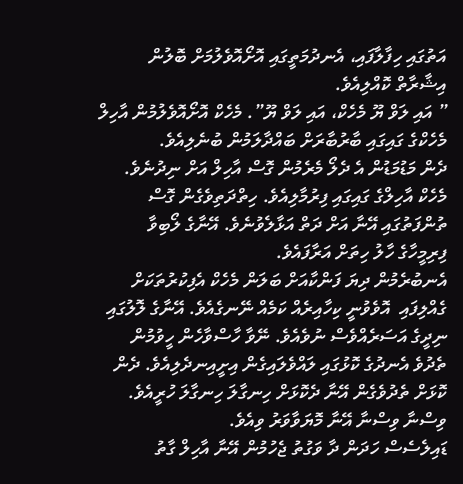އަތުގައި ހިފާލާފައި، އެނދުމަތީގައި އޮށޯއޮވެލުމަށް ބޮލުން އިޝާރާތް ކޮއްލިއެވެ.
” އައި ލަވް ޔޫ މެހެކް، އައި ލަވް ޔޫ”. މެހެކް އޮށޯއޮވެލުމުން އާހިލް މެހެކްގެ ގައިގައި ބާރުބާރަށް ބައްދާލަމުން ބުނެލިއެވެ.
ދެން މަޑުމަޑުން އެ ދެލޯ މެރެމުން ގޮސް އާހިލް އަށް ނިދުނެވެ.
މެހެކް އާހިލްގެ ގައިގައި ފިރުމާލިއެވެ. ހިތްދަތިވެގެން ގޮސް ތުންފަތުގައި އޭނާ އަށް ދަތް އަޅާލެވުނެވެ. އޭނާގެ ލޯބިވާ ފިރިމީހާގެ ހާލު ހިތަށް އަރާފައެވެ.
އެނބުރެމުން ދިޔަ ފަންކާއަށް ބަލަން މެހެކް އެފިކުރުތަކަށް ގެއްލިފައި  އޮވެވުނީ ކިހާއިރެއް ކަމެއް ނޭނގެއެވެ. އޭނާގެ ލޮލުގައި ނިދީގެ އަސަރެއްވެސް ނުވެއެވެ. ނޭވާ ހާސްވާހެން ހީވުމުން ތެދުވެ އެނދުގެ ކޮޅުގައި ލައްވެލައިގެން އިށީއިނދެލިއެވެ. ދެން ކޮޅަށް ތެދުވެގެން އޭނާ ދެކޮޅަށް ހިނގާލަ ހިނގާލަ ހުރީއެވެ.
ވިސްނާ ވިސްނާ އޭނާ މޮޔަވާވަރު ވިއެވެ.
ޑައިލެސެސް ހަދަން ދާ ވަގުތު ޖެހުމުން އޭނާ އާހިލް ގާތު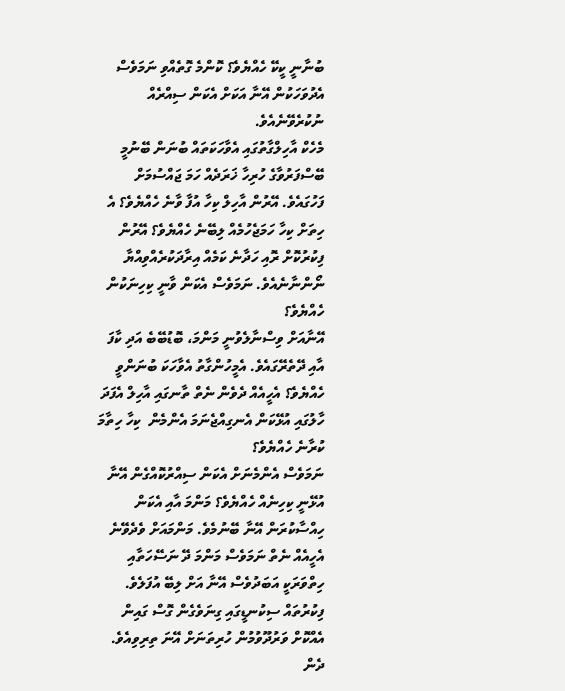ބުނާނީ ކީކޭ ހެއްޔެވެ؟ ކޮންމެ ގޮތެއްވި ނަމަވެސް އެދުވަހަކުން އޭނާ އަކަށް އެކަން ސިއްރެއް ނުކުރެވޭނެއެވެ.
މެހެކް އާހިލްގާތުގައި އެވާހަކަތައް ބުނަން ބޭނުމީ ބޭސްފަރުވާގެ ހުރިހާ ޚަރަދެއް ހަމަ ޖައްސުމަށް ފަހުގައެވެ. އޭރުން އާހިލް ކިހާ އުފާ ވާނެ ހެއްޔެވެ؟ އެ ހިތަށް ކިހާ ހަމަޖެހުމެއް ލިބޭނެ ހެއްޔެވެ؟ އޭރުން ފިކުރުކޮށް ރޮއި ހަދާނެ ކަމެއް އިރާދަކުރެއްވިއްޔާ ނޯންނާނެއެވެ. ނަމަވެސް އެކަން ވާނީ ކިހިނަކުން ހެއްޔެވެ؟
އޭނާއަށް ވިސްނާލެވުނީ މަންމަ، ބޮޑުބޭބެ އަދި ކާފަ އާއި ދޭތެރޭގައެވެ. އެމީހުންގާތު އެވާހަކަ ބުނަންވީ ހެއްޔެވެ؟ އެހީއެއް ދެވެން ނެތް ތާނގައި އާހިލް އެފަދަ ހާލުގައި އުޅޭކަން އެނގިއްޖެނަމަ އެންމެން  ކިހާ ހިތާމަ ކުރާނެ ހެއްޔެވެ؟
ނަމަވެސް އެންމެނަށް އެކަން ސިއްރުކޮއްގެން އޭނާ އުޅޭނީ ކިހިނެއް ހެއްޔެވެ؟ މަންމަ އާއި އެކަން ހިއްސާކުރަން އޭނާ ބޭނުމެވެ. މަންމައަށް ވެދެވޭނެ އެހީއެއް ނެތް ނަމަވެސް މަންމަ ދޭ ނަސޭހަތާއި ހިތްވަރަކީ އަބަދުވެސް އޭނާ އަށް ލިބޭ އުފަލެވެ.
ފިކުރުތައް ސިކުނޑީގައި ގިނަވެގެން ގޮސް ގައިން އެއްކޮށް ވަރުދޫވުމުން ހުރިތަނަށް އޭނަ ތިރިވިއެވެ. ދެން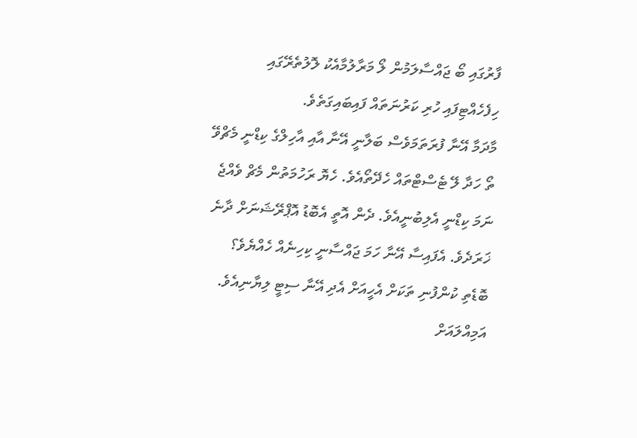ފާރުގައި ބޯ ޖައްސާލަމުން ލޯ މަރާލުމާއެކު ލޮލުތެރޭގައި ހިފެހެއްޓިފައި ހުރި ކަރުނަތައް ފައިބައިގަތެވެ.
މާދަމާ އޭނާ ފުރަތަމަވެސް ބަލާނީ އޭނާ އާއި އާހިލްގެ ކިޑްނީ މެޗްވޭ ތޯ ހަދާ ލޭ ޓެސްޓްތައް ހެދޭތޯއެވެ. ހެޔޮ ރަހުމަތުން މެޗް ވެއްޖެ ނަމަ ކިޑްނީ އެލިބުނީއެވެ. ދެން އޮތީ އެބޮޑު އޮޕްރޭޝަނަށް ދާނެ ޚަރަދެވެ. އެފައިސާ އޭނާ ހަމަ ޖައްސާނީ ކިހިނެއް ހެއްޔެވެ؟
ބޮޑެތި ކުންފުނި ތަކަށް އެހީއަށް އެދި އޭނާ ސިޓީ ލިޔާނިއެވެ. އަމިއްލައަށް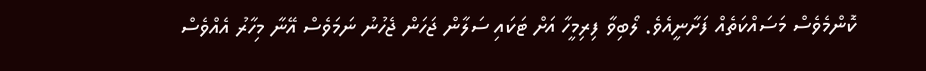ކޮންމެވެސް މަސައްކަތެއް ފަށާނީއެވެ. ލޯބިވާ ފިރިމީހާ އަށް ޓަކައި ސަލާން ޖަހަން ޖެހުނު ނަމަވެސް އޭނާ މިހާރު އެއްވެސް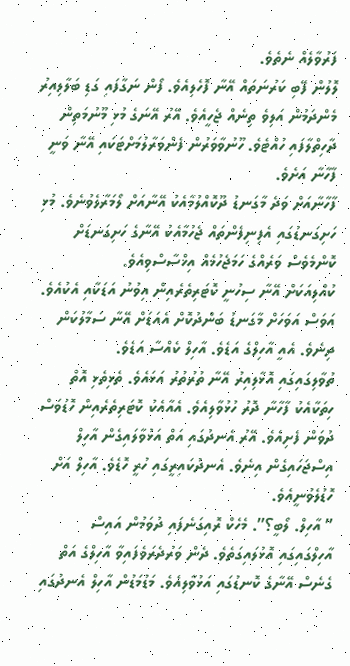ފަރުވާލެއް ނެތެވެ.
ލޮލުން ފޭބި ކަރުނަތައް އޭނާ ފޮހެލިއެވެ. ފޯން ނަގާފައި ގަޑި ބަލާލިއިރު މެންދަމުން އަލިވެ ތިނެއް ޖެހީއެވެ. އޭރު އޭނަގެ މުޅި މޫނުމަތިން ދާހިތްލާފައި ހުއްޓެވެ. ހޫނުވާވަރުން ފެންވަރާލުމަށްޓަކައި އޭނާ ވަނީ ފާހާނާ އަށެވެ.
ފާހާނާއަށް ވަދެ މާގަނޑު ދޫކޮއްލުމާއެކު އޭނާއަށް ލޯމަރާލެވުނެވެ. މުޅި ހަށިގަނޑުގައި އެފިނިފެންތައް ޖެހުމާއެކު އޭނާގެ ހަށިގަނޑަށް ކޮންމެވެސް ވަރެއްގެ ހަމަޖެހުމެއް އިޚްސާސްވިއެވެ.
ކުއްލިއަކަށް އޭނާ ސިހުނީ ކޮޓަރިތެރެއިން އިވުނު އަޑަކާއި އެކުއެވެ. އަވަސް އަވަހަށް މާގަނޑު ބަންދުކޮށް އެއަޑަށް އޭނާ ސަމާލުކަން ދިނެވެ. އެއީ އާހިލްގެ އަޑެވެ. އާހިލް ކެއްސާ އަޑެވެ.
ތުވާލިގައިގައި އޮޅާލިއިރު އޭނާ ތުރުތުރު އަޅައެވެ. ތެޅިތެޅި އޮތް ހިތަކާއެކު ފާހާނާ ދޮރު ހުޅުވާލިއެވެ. އެއާއެކު ކޮޓަރިތެރެއިން ހޮޑުވަސް ދުވަން ފެށިއެވެ. އޭރު އެނދުގައި އަތް އަޅުވާލައިގެން އާހިލް އިސްޖަހައިގެން އިނެވެ. އެނދުކައިރީގައި ހުރީ ހޮޑެވެ. އާހިލް އަށް ހޮޑުލެވުނީއެވެ.
” އާހިލް. ލޯބީ؟”. މެހެކް ރޮއިގަނެފައި ދުވަމުން އައިސް އާހިލްގައިގައި އޮޅުލައިގަތެވެ. ދެން ވަރުދެރަވެފައިވާ އާހިލްގެ އަތް ގެނެސް އޭނާގެ ކޮނޑުގައި އަޅުވާލިއެވެ. މަޑުމަޑުން އާހިލް އެނދުގައި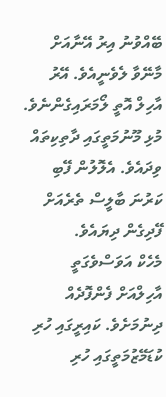ބޭއްވުނު އިރު އޭނާއަށް މާނޭވާ ލެވެނީއެވެ. އޭރު އާހިލް އޮތީ ލޯމަރައިގެންނެވެ. މުޅި މޫނުމަތީގައި ދާތިކިތައް ވިދައެވެ. އެލޮލުން ފޭބި ކަރުނަ ބާލީސް ތެރެއަށް ފޭދިގެން ދިޔައެވެ.
މެހެކް އަވަސްވެގަތީ އާހިލްއަށް ފެންފޮދެއް ދިނުމަށެވެ. ކައިރީގައި ހުރި ކުޑަމޭޒުމަތީގައި ހުރި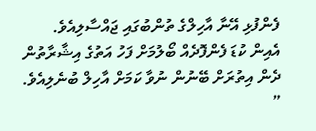ފެންފުޅި އޭނާ އާހިލްގެ ތުންބުގައި ޖައްސާލިއެވެ. އެއިން ކުޑަ ފެންފޮދެއް ބޯލުމަށް ފަހު އަތުގެ އިޝާރާތުން ދެން އިތުރަށް ބޭނުން ނުވާ ކަމަށް އާހިލް ބުނެލިއެވެ.
”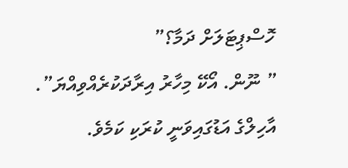ހޮސްޕިޓަލަށް ދަމާ؟”
” ނޫން. އޯކޭ މިހާރު އިރާދަކުރެއްވިއްޔަ”. އާހިލްގެ އަޑުގައިވަނީ ކުރަކި ކަމެވެ.